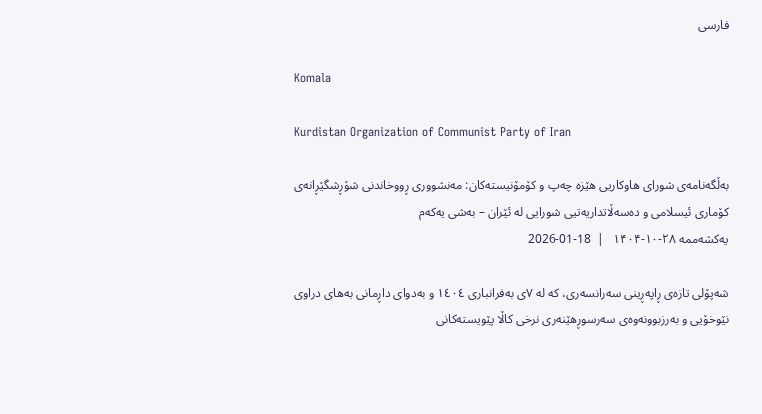فارسی

Komala

Kurdistan Organization of Communist Party of Iran

بەڵگەنامەی شورای هاوکاریی هێزە چەپ و کۆمۆنیستەکان: مەنشووری ڕووخاندنی شۆڕشگێڕانەی کۆماری ئیسلامی و دەسەڵاتداریەتیی شورایی لە ئێران – بەشی یەکەم
یەکشەممە ۲۸-۱۰-۱۴۰۴   |  18-01-2026

شەپۆلی تازەی ڕاپەڕینی سەرانسەری، کە لە ٧ی بەفرانباری ١٤٠٤ و بەدوای داڕمانی بەهای دراوی نێوخۆیی و بەرزبوونەوەی سەرسوڕهێنەری نرخی کاڵا پێویستەکانی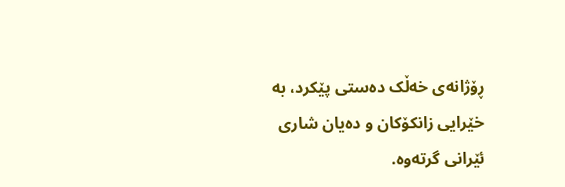ڕۆژانەی خەڵک دەستی پێکرد، بە خێرایی زانکۆکان و دەیان شاری ئێرانی گرتەوە.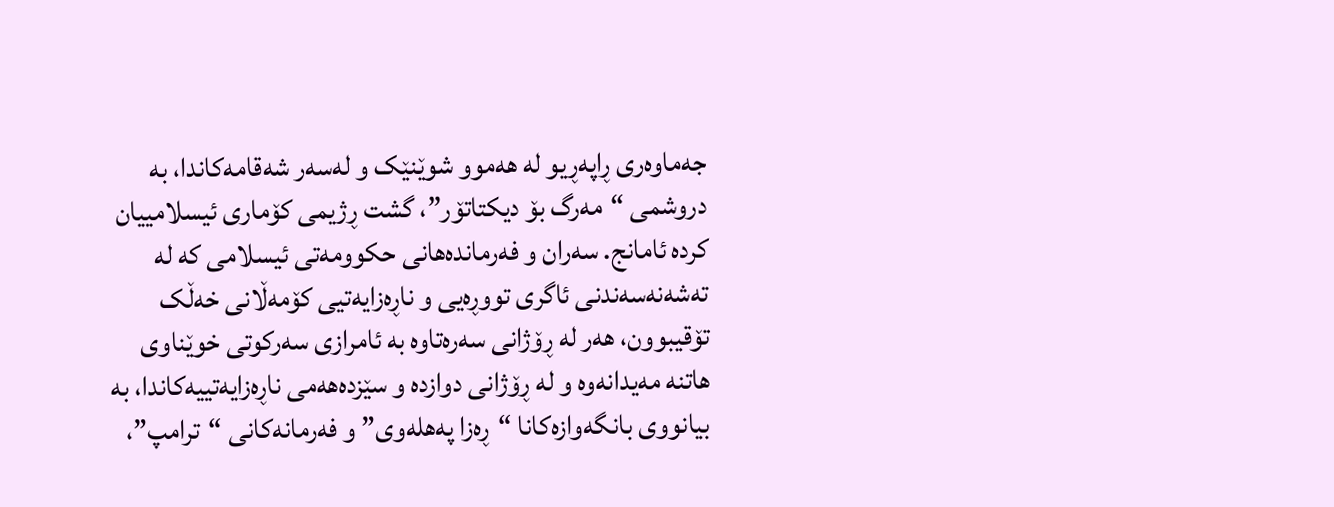جەماوەری ڕاپەڕیو لە هەموو شوێنێک و لەسەر شەقامەکاندا، بە دروشمی “مەرگ بۆ دیکتاتۆر”، گشت ڕژیمی کۆماری ئیسلامییان کردە ئامانج. سەران و فەرماندەھانی حکوومەتی ئیسلامی کە لە تەشەنەسەندنی ئاگری تووڕەیی و ناڕەزایەتیی کۆمەڵانی خەڵک تۆقیبوون، هەر لە ڕۆژانی سەرەتاوە بە ئامرازی سەرکوتی خوێناوی هاتنە مەیدانەوە و لە ڕۆژانی دوازدە و سێزدەهەمی ناڕەزایەتییەکاندا، بە بیانووی بانگەوازەکانا “ڕەزا پەهلەوی” و فەرمانەکانی “ترامپ”،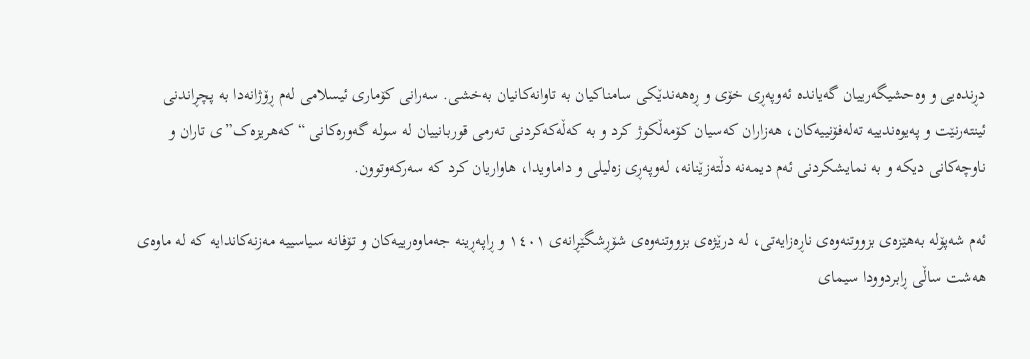دڕندەیی و وەحشیگەرییان گەیاندە ئەوپەڕی خۆی و ڕەهەندێکی سامناکیان بە تاوانەکانیان بەخشی. سەرانی کۆماری ئیسلامی لەم ڕۆژانەدا بە پچڕاندنی ئینتەرنێت و پەیوەندییە تەلەفۆنییەکان، هەزاران کەسیان کۆمەڵکوژ کرد و بە کەڵەکەکردنی تەرمی قوربانییان لە سولە گەورەکانی “کەهریزەک”ی تاران و ناوچەکانی دیکە و بە نمایشکردنی ئەم دیمەنە دڵتەزێنانە، لەوپەڕی زەلیلی و داماویدا، هاواریان کرد کە سەرکەوتوون.

ئەم شەپۆلە بەهێزەی بزووتنەوەی ناڕەزایەتی، لە درێژەی بزووتنەوەی شۆڕشگێڕانەی ١٤٠١ و ڕاپەڕینە جەماوەرییەکان و تۆفانە سیاسییە مەزنەکاندایە کە لە ماوەی هەشت ساڵی ڕابردوودا سیمای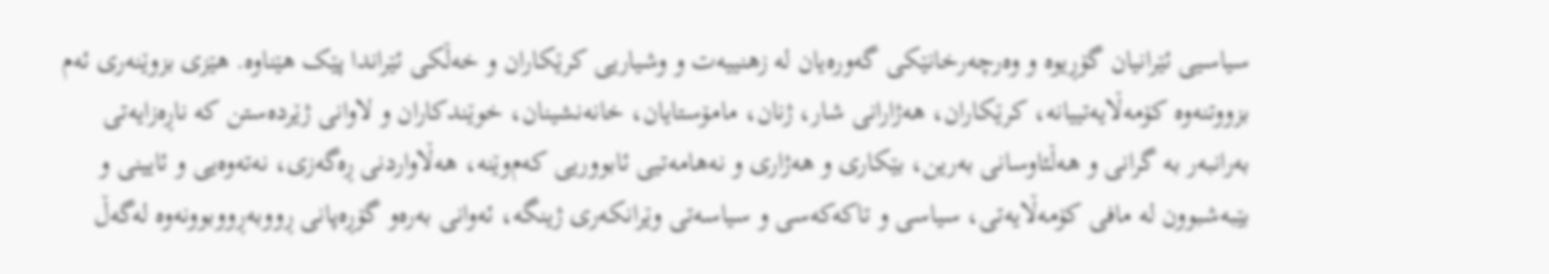سیاسیی ئێرانیان گۆڕیوە و وەرچەرخانێکی گەورەیان لە زهنییەت و وشیاریی کرێکاران و خەڵکی ئێراندا پێک هێناوە. هێزی بزوێنەری ئەم بزووتنەوە کۆمەڵایەتییانە، کرێکاران، هەژارانی شار، ژنان، مامۆستایان، خانەنشینان، خوێندکاران و لاوانی ژێردەستن کە ناڕەزایەتی بەرانبەر بە گرانی و هەڵئاوسانی بەرین، بێکاری و هەژاری و نەهامەتیی ئابووریی کەم‌وێنە، هەڵاواردنی ڕەگەزی، نەتەوەیی و ئایینی و بێبەشبوون لە مافی کۆمەڵایەتی، سیاسی و تاکەکەسی و سیاسەتی وێرانکەری ژینگە، ئەوانی بەرەو گۆڕەپانی ڕووبەڕووبوونەوە لەگەڵ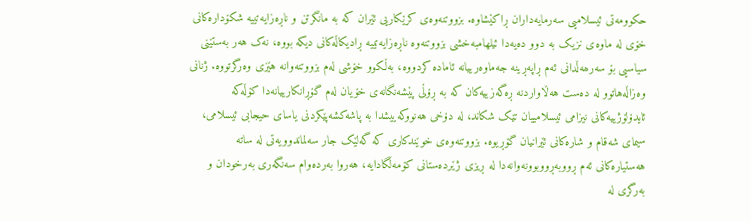حکوومەتی ئیسلامیی سەرمایەداران ڕاکێشاوە. بزووتنەوەی کرێکاریی ئێران کە بە مانگرتن و ناڕەزایەتییە شکۆدارەکانی خۆی لە ماوەی نزیک بە دوو دەیەدا ئیلهامبەخشی بزووتنەوە ناڕەزایەتییە ڕادیکاڵەکانی دیکە بووە، نەک هەر بەستێنی سیاسیی بۆ سەرھەڵدانی ئەم ڕاپەڕینە جەماوەرییانە ئامادە کردووە، بەڵکوو خۆشی لەم بزووتنەوانە هێزی وەرگرتووە. ژنانی وەزاڵەهاتوو لە دەست هەڵاواردنە ڕەگەزییەکان کە بە ڕۆڵی پێشەنگانەی خۆیان لەم گۆڕانکارییانەدا کۆڵەکە ئایدۆلۆژییەکانی نیزامی ئیسلامییان تێک شکاند، لە دۆخی هەنووکەییشدا بە پاشەکشەپێکردنی یاسای حیجابی ئیسلامی، سیمای شەقام و شارەکانی ئێرانیان گۆڕیوە. بزووتنەوەی خوێندکاری کە گەلێک جار سەلماندوویەتی لە ساتە هەستیارەکانی ئەم ڕووبەڕووبوونەوانەدا لە ڕیزی ژێردەستانی کۆمەڵگادایە، هەروا بەردەوام سەنگەری بەرخودان و بەرگری لە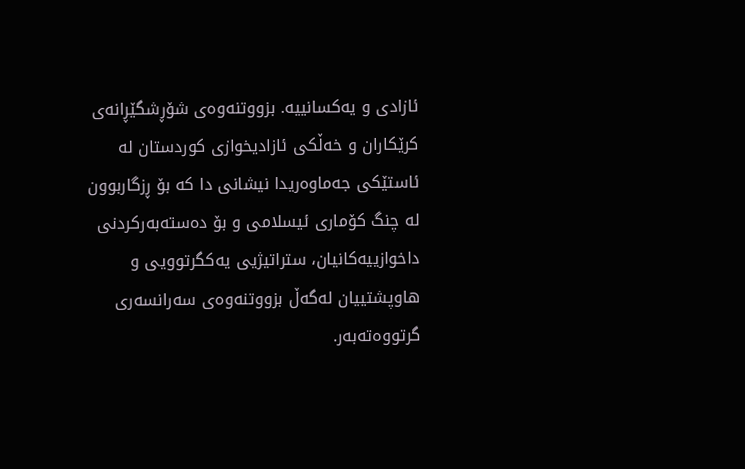ئازادی و یەکسانییە. بزووتنەوەی شۆڕشگێڕانەی کرێکاران و خەڵکی ئازادیخوازی کوردستان لە ئاستێکی جەماوەریدا نیشانی دا کە بۆ ڕزگاربوون لە چنگ کۆماری ئیسلامی و بۆ دەستەبەرکردنی داخوازییەکانیان، ستراتیژیی یەکگرتوویی و هاوپشتییان لەگەڵ بزووتنەوەی سەرانسەری گرتووەتەبەر.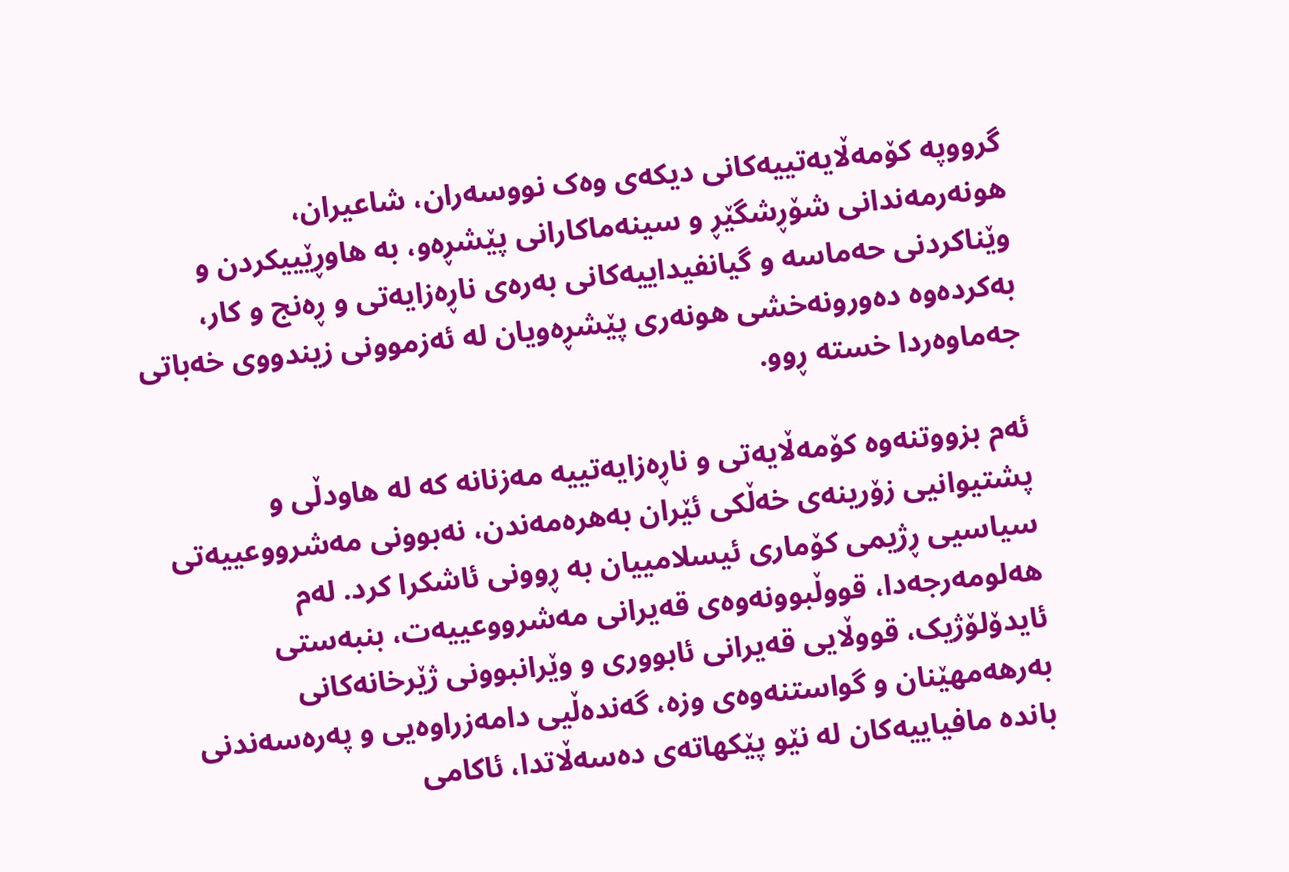گرووپە کۆمەڵایەتییەکانی دیکەی وەک نووسەران، شاعیران، هونەرمەندانی شۆڕشگێڕ و سینەماکارانی پێشڕەو، بە هاوڕێییکردن و وێناکردنی حەماسە و گیانفیداییەکانی بەرەی ناڕەزایەتی و ڕەنج و کار، بەکردەوە دەورونەخشی هونەری پێشڕەویان لە ئەزموونی زیندووی خەباتی جەماوەردا خستە ڕوو.

ئەم بزووتنەوە کۆمەڵایەتی و ناڕەزایەتییە مەزنانە کە لە هاودڵی و پشتیوانیی زۆرینەی خەڵکی ئێران بەهرەمەندن، نەبوونی مەشرووعییەتی سیاسیی ڕژیمی کۆماری ئیسلامییان بە ڕوونی ئاشکرا کرد. لەم هەلومەرجەدا، قووڵبوونەوەی قەیرانی مەشرووعییەت، بنبەستی ئایدۆلۆژیک، قووڵایی قەیرانی ئابووری و وێرانبوونی ژێرخانەکانی بەرهەمهێنان و گواستنەوەی وزە، گەندەڵیی دامەزراوەیی و پەرەسەندنی باندە مافیاییەکان لە نێو پێکهاتەی دەسەڵاتدا، ئاکامی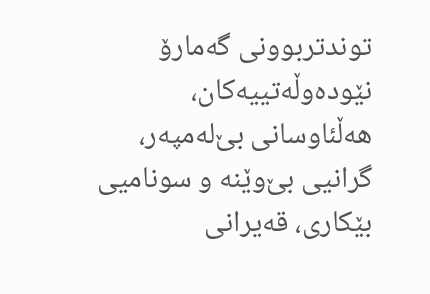توندتربوونی گەمارۆ نێودەوڵەتییەکان، هەڵئاوسانی بێ‌لەمپەر، گرانیی بێ‌وێنە و سونامیی بێکاری، قەیرانی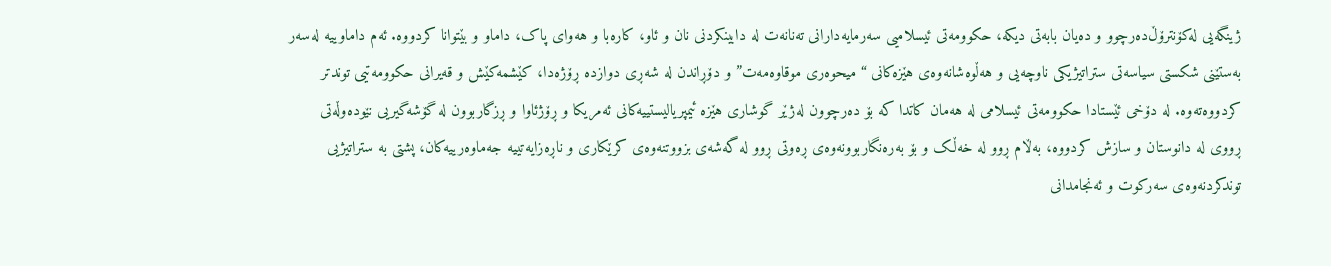ژینگەیی لەکۆنترۆڵ‌دەرچوو و دەیان بابەتی دیکە، حکوومەتی ئیسلامیی سەرمایەدارانی تەنانەت لە دابینکردنی نان و ئاو، کارەبا و هەوای پاک، داماو و بێتوانا کردووە. ئەم داماوییە لەسەر بەستێنی شکستی سیاسەتی ستراتیژیکی ناوچەیی و هەڵوەشانەوەی هێزەکانی “میحوەری موقاوەمەت” و دۆڕاندن لە شەڕی دوازدە ڕۆژەدا، کێشمەکێش و قەیرانی حکوومەتیی توندتر کردووەتەوە. لە دۆخی ئێستادا حکوومەتی ئیسلامی لە هەمان کاتدا کە بۆ دەرچوون لەژێر گوشاری هێزە ئیمپریالیستییەکانی ئەمریکا و ڕۆژئاوا و ڕزگاربوون لە گۆشەگیریی نێودەوڵەتی ڕووی لە دانوستان و سازش کردووە، بەڵام ڕوو لە خەڵک و بۆ بەرەنگاربوونەوەی ڕەوتی ڕوو لە گەشەی بزووتنەوەی کرێکاری و ناڕەزایەتییە جەماوەرییەکان، پشتی بە ستراتیژیی توندکردنەوەی سەرکوت و ئەنجامدانی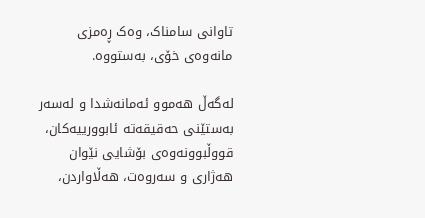تاوانی سامناک، وەک ڕەمزی مانەوەی خۆی، بەستووە.

لەگەڵ هەموو ئەمانەشدا و لەسەر بەستێنی حەقیقەتە ئابوورییەکان، قووڵبوونەوەی بۆشایی نێوان هەژاری و سەروەت، هەڵاواردن،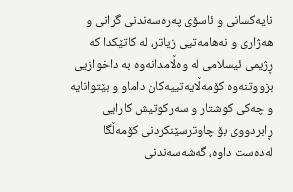نایەکسانی و ئاسۆی پەرەسەندنی گرانی و هەژاری و نەهامەتیی زیاتر، لە کاتێکدا کە ڕژیمی ئیسلامی لە وەڵامدانەوە بە داخوازیی بزووتنەوە کۆمەڵایەتییەکان داماو و بێتوانایە و چەکی کوشتار و سەرکوتیش کارایی ڕابردووی بۆ چاوترسێنکردنی کۆمەڵگا لەدەست داوە، گەشەسەندنی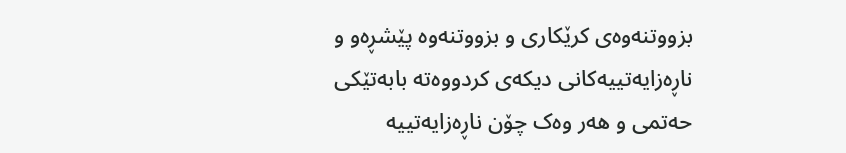بزووتنەوەی کرێکاری و بزووتنەوە پێشڕەو و ناڕەزایەتییەکانی دیکەی کردووەتە بابەتێکی حەتمی و هەر وەک چۆن ناڕەزایەتییە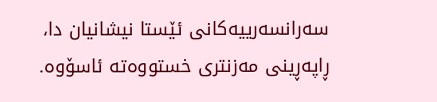سەرانسەرییەکانی ئێستا نیشانیان دا، ڕاپەڕینی مەزنتری خستووەتە ئاسۆوە.